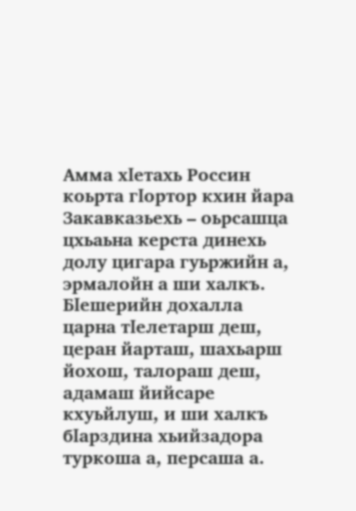Амма хӏетахь Россин коьрта гӏортор кхин йара Закавказьехь – оьрсашца цхьаьна керста динехь долу цигара гуьржийн а, эрмалойн а ши халкъ. Бӏешерийн дохалла царна тӏелетарш деш, церан йарташ, шахьарш йохош, талораш деш, адамаш йийсаре кхуьйлуш, и ши халкъ бӏарздина хьийзадора туркоша а, персаша а.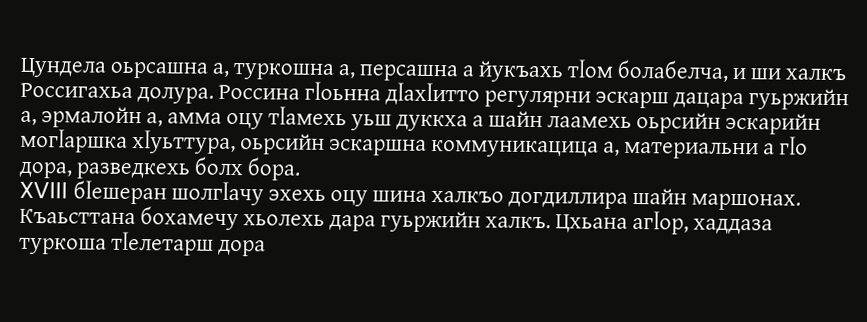Цундела оьрсашна а, туркошна а, персашна а йукъахь тӏом болабелча, и ши халкъ Россигахьа долура. Россина гӏоьнна дӏахӏитто регулярни эскарш дацара гуьржийн а, эрмалойн а, амма оцу тӏамехь уьш дуккха а шайн лаамехь оьрсийн эскарийн могӏаршка хӏуьттура, оьрсийн эскаршна коммуникацица а, материальни а гӏо дора, разведкехь болх бора.
XVIII бӏешеран шолгӏачу эхехь оцу шина халкъо догдиллира шайн маршонах. Къаьсттана бохамечу хьолехь дара гуьржийн халкъ. Цхьана агӏор, хаддаза туркоша тӏелетарш дора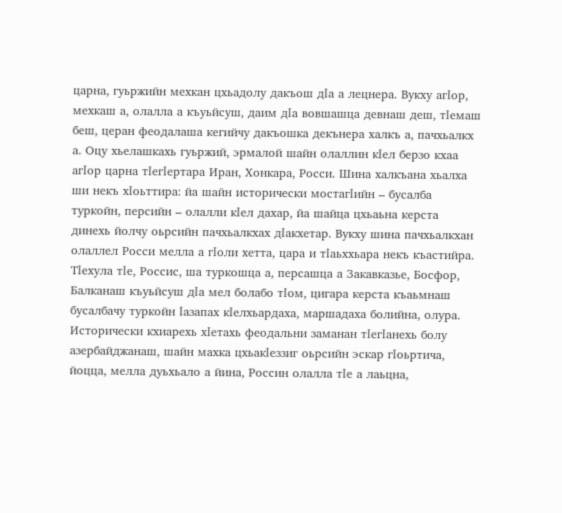царна, гуьржийн мехкан цхьадолу дакъош дӏа а лецнера. Вукху агӏор, мехкаш а, олалла а къуьйсуш, даим дӏа вовшашца девнаш деш, тӏемаш беш, церан феодалаша кегийчу дакъошка декънера халкъ а, пачхьалкх а. Оцу хьелашкахь гуьржий, эрмалой шайн олаллин кӏел берзо кхаа агӏор царна тӏегӏертара Иран, Хонкара, Росси. Шина халкъана хьалха ши некъ хӏоьттира: йа шайн исторически мостагӏийн – бусалба туркойн, персийн – олалли кӏел дахар, йа шайца цхьаьна керста динехь йолчу оьрсийн пачхьалкхах дӏакхетар. Вукху шина пачхьалкхан олаллел Росси мелла а гӏоли хетта, цара и тӏаьххьара некъ къастийра. Тӏехула тӏе, Россис, ша туркошца а, персашца а Закавказье, Босфор, Балканаш къуьйсуш дӏа мел болабо тӏом, цигара керста къаьмнаш бусалбачу туркойн ӏазапах кӏелхьардаха, маршадаха болийна, олура.
Исторически кхиарехь хӏетахь феодальни заманан тӏегӏанехь болу азербайджанаш, шайн махка цхьакӏеззиг оьрсийн эскар гӏоьртича, йоцца, мелла дуьхьало а йина, Россин олалла тӏе а лаьцна,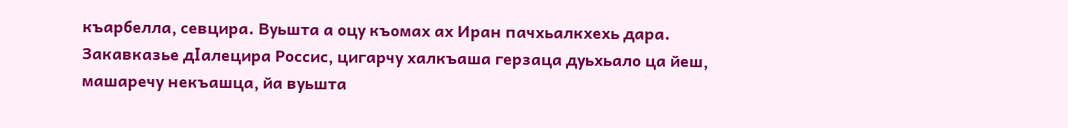къарбелла, севцира. Вуьшта а оцу къомах ах Иран пачхьалкхехь дара.
Закавказье дӏалецира Россис, цигарчу халкъаша герзаца дуьхьало ца йеш, машаречу некъашца, йа вуьшта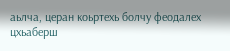аьлча, церан коьртехь болчу феодалех цхьаберш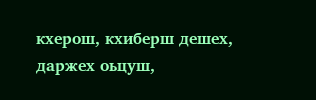кхерош, кхиберш дешех, даржех оьцуш,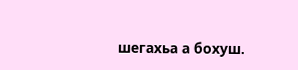шегахьа а бохуш.